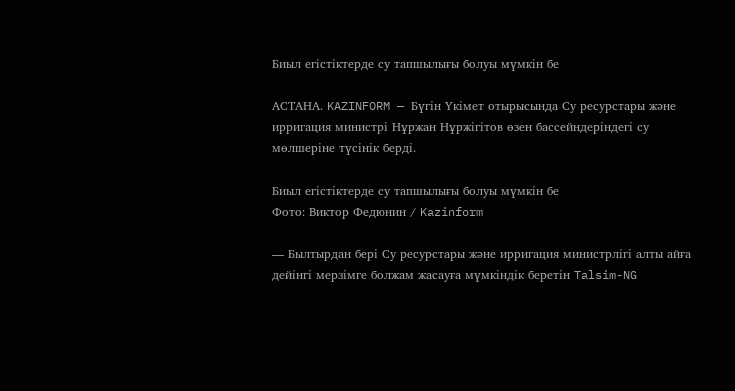Биыл егістіктерде су тапшылығы болуы мүмкін бе

АСТАНА. KAZINFORM — Бүгін Үкімет отырысында Су ресурстары және ирригация министрі Нұржан Нұржігітов өзен бассейндеріндегі су мөлшеріне түсінік берді.

Биыл егістіктерде су тапшылығы болуы мүмкін бе
Фото: Виктор Федюнин / Kazinform

— Былтырдан бері Су ресурстары және ирригация министрлігі алты айға дейінгі мерзімге болжам жасауға мүмкіндік беретін Talsim-NG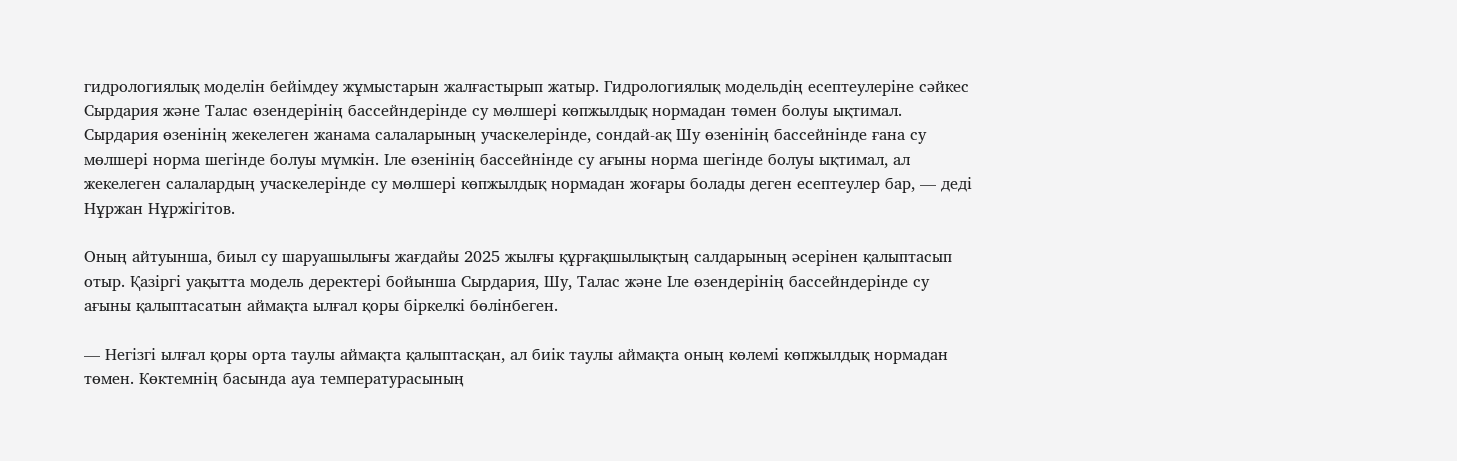гидрологиялық моделін бейімдеу жұмыстарын жалғастырып жатыр. Гидрологиялық модельдің есептеулеріне сәйкес Сырдария және Талас өзендерінің бассейндерінде су мөлшері көпжылдық нормадан төмен болуы ықтимал. Сырдария өзенінің жекелеген жанама салаларының учаскелерінде, сондай-ақ Шу өзенінің бассейнінде ғана су мөлшері норма шегінде болуы мүмкін. Іле өзенінің бассейнінде су ағыны норма шегінде болуы ықтимал, ал жекелеген салалардың учаскелерінде су мөлшері көпжылдық нормадан жоғары болады деген есептеулер бар, — деді Нұржан Нұржігітов.

Оның айтуынша, биыл су шаруашылығы жағдайы 2025 жылғы құрғақшылықтың салдарының әсерінен қалыптасып отыр. Қазіргі уақытта модель деректері бойынша Сырдария, Шу, Талас және Іле өзендерінің бассейндерінде су ағыны қалыптасатын аймақта ылғал қоры біркелкі бөлінбеген.

— Негізгі ылғал қоры орта таулы аймақта қалыптасқан, ал биік таулы аймақта оның көлемі көпжылдық нормадан төмен. Көктемнің басында ауа температурасының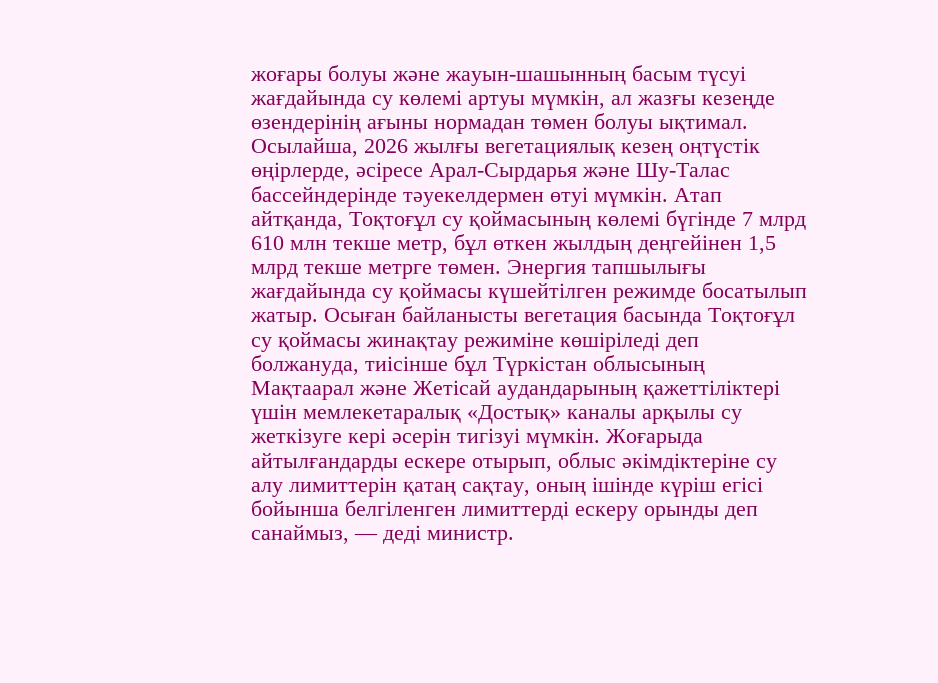жоғары болуы және жауын-шашынның басым түсуі жағдайында су көлемі артуы мүмкін, ал жазғы кезеңде өзендерінің ағыны нормадан төмен болуы ықтимал. Осылайша, 2026 жылғы вегетациялық кезең оңтүстік өңірлерде, әсіресе Арал-Сырдарья және Шу-Талас бассейндерінде тәуекелдермен өтуі мүмкін. Атап айтқанда, Тоқтоғұл су қоймасының көлемі бүгінде 7 млрд 610 млн текше метр, бұл өткен жылдың деңгейінен 1,5 млрд текше метрге төмен. Энергия тапшылығы жағдайында су қоймасы күшейтілген режимде босатылып жатыр. Осыған байланысты вегетация басында Тоқтоғұл су қоймасы жинақтау режиміне көшіріледі деп болжануда, тиісінше бұл Түркістан облысының Мақтаарал және Жетісай аудандарының қажеттіліктері үшін мемлекетаралық «Достық» каналы арқылы су жеткізуге кері әсерін тигізуі мүмкін. Жоғарыда айтылғандарды ескере отырып, облыс әкімдіктеріне су алу лимиттерін қатаң сақтау, оның ішінде күріш егісі бойынша белгіленген лимиттерді ескеру орынды деп санаймыз, — деді министр.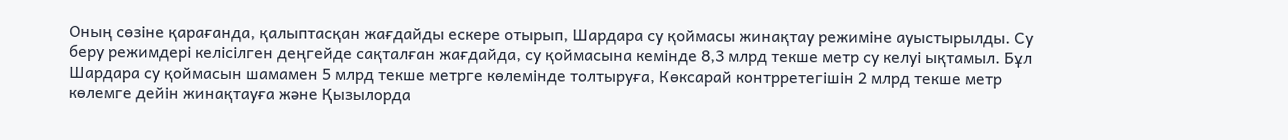Оның сөзіне қарағанда, қалыптасқан жағдайды ескере отырып, Шардара су қоймасы жинақтау режиміне ауыстырылды. Су беру режимдері келісілген деңгейде сақталған жағдайда, су қоймасына кемінде 8,3 млрд текше метр су келуі ықтамыл. Бұл Шардара су қоймасын шамамен 5 млрд текше метрге көлемінде толтыруға, Көксарай контрретегішін 2 млрд текше метр көлемге дейін жинақтауға және Қызылорда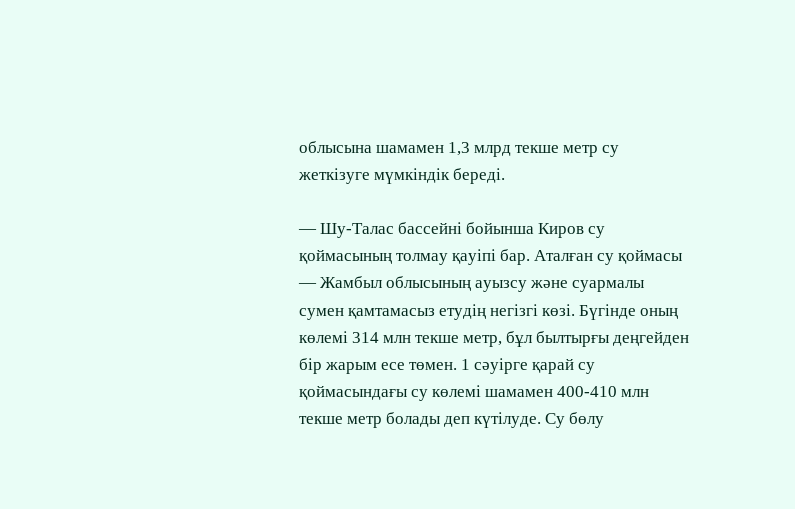облысына шамамен 1,3 млрд текше метр су жеткізуге мүмкіндік береді.

— Шу-Талас бассейні бойынша Киров су қоймасының толмау қауіпі бар. Аталған су қоймасы — Жамбыл облысының ауызсу және суармалы сумен қамтамасыз етудің негізгі көзі. Бүгінде оның көлемі 314 млн текше метр, бұл былтырғы деңгейден бір жарым есе төмен. 1 сәуірге қарай су қоймасындағы су көлемі шамамен 400-410 млн текше метр болады деп күтілуде. Су бөлу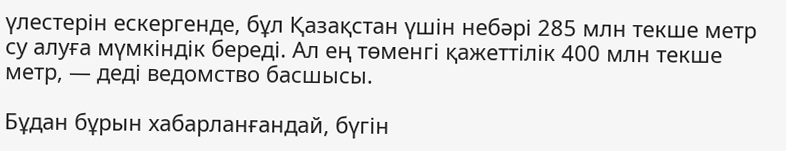үлестерін ескергенде, бұл Қазақстан үшін небәрі 285 млн текше метр су алуға мүмкіндік береді. Ал ең төменгі қажеттілік 400 млн текше метр, — деді ведомство басшысы.

Бұдан бұрын хабарланғандай, бүгін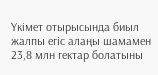Үкімет отырысында биыл жалпы егіс алаңы шамамен 23,8 млн гектар болатыны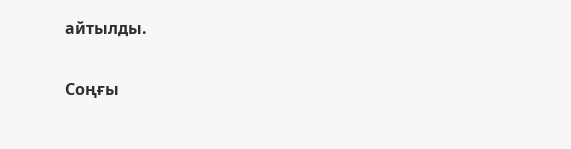айтылды.

Соңғы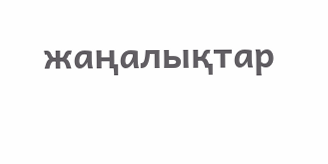жаңалықтар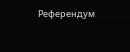Референдум